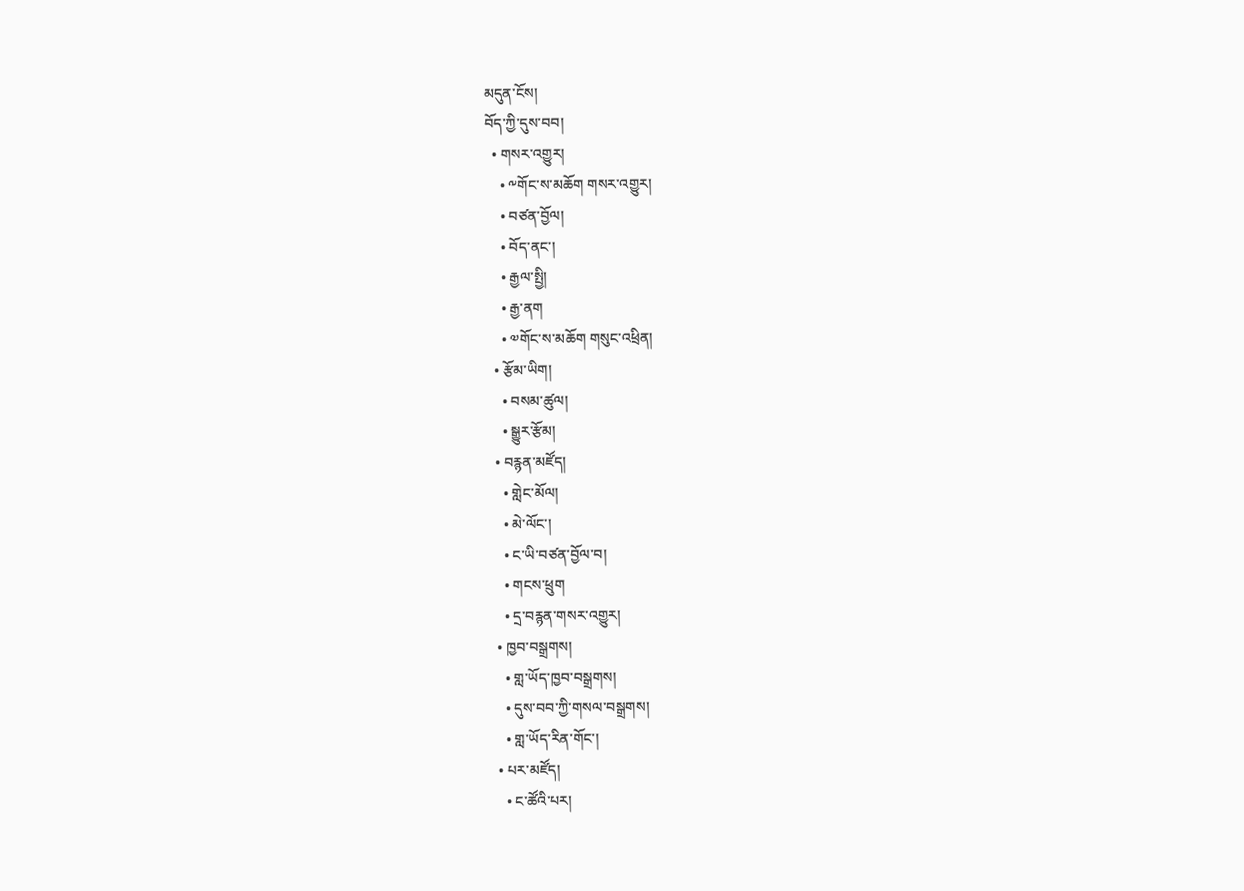མདུན་ངོས།
བོད་ཀྱི་དུས་བབ།
  • གསར་འགྱུར།
    • ༸གོང་ས་མཆོག གསར་འགྱུར།
    • བཙན་བྱོལ།
    • བོད་ནང་།
    • རྒྱལ་སྤྱི།
    • རྒྱ་ནག
    • ༧གོང་ས་མཆོག གསུང་འཕྲིན།
  • རྩོམ་ཡིག།
    • བསམ་ཚུལ།
    • སྒྱུར་རྩོམ།
  • བརྙན་མཛོད།
    • གླེང་མོལ།
    • མེ་ལོང་།
    • ང་ཡི་བཙན་བྱོལ་བ།
    • གངས་ཕྲུག
    • དྲ་བརྙན་གསར་འགྱུར།
  • ཁྱབ་བསྒྲགས།
    • གླ་ཡོད་ཁྱབ་བསྒྲགས།
    • དུས་བབ་ཀྱི་གསལ་བསྒྲགས།
    • གླ་ཡོད་རིན་གོང་།
  • པར་མཛོད།
    • ང་ཚོའི་པར།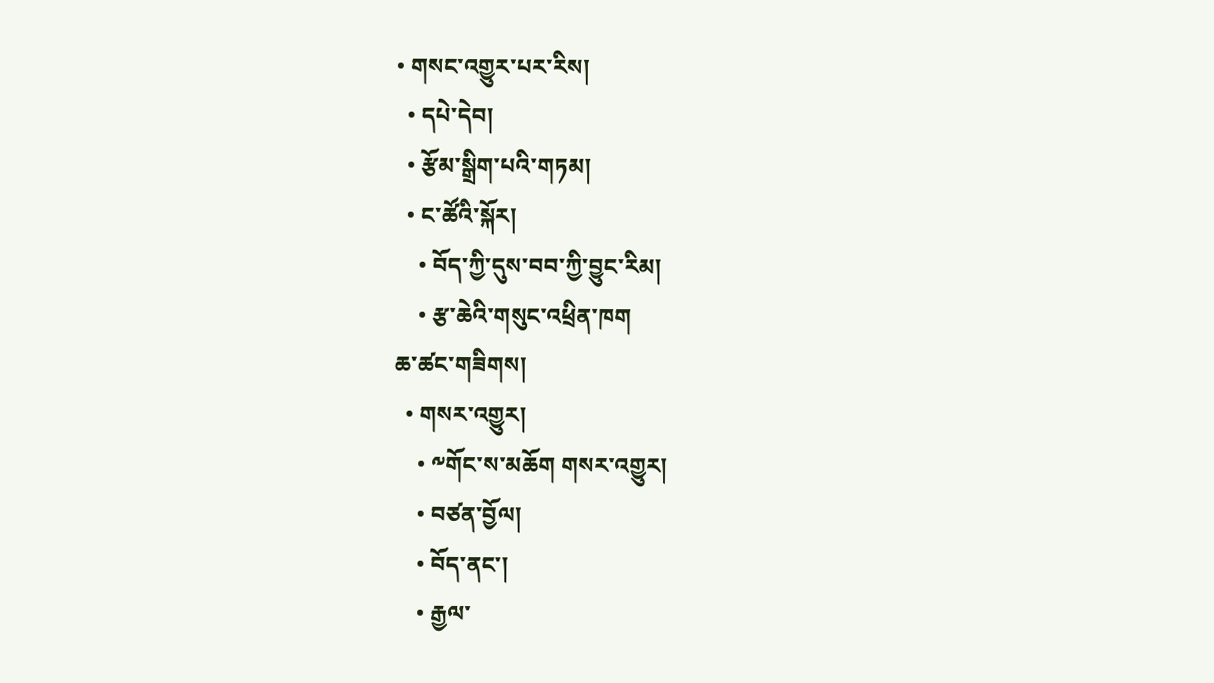• གསང་འགྱུར་པར་རིས།
  • དཔེ་དེབ།
  • རྩོམ་སྒྲིག་པའི་གཏམ།
  • ང་ཚོའི་སྐོར།
    • བོད་ཀྱི་དུས་བབ་ཀྱི་བྱུང་རིམ།
    • རྩ་ཆེའི་གསུང་འཕྲིན་ཁག
ཆ་ཚང་གཟིགས།
  • གསར་འགྱུར།
    • ༸གོང་ས་མཆོག གསར་འགྱུར།
    • བཙན་བྱོལ།
    • བོད་ནང་།
    • རྒྱལ་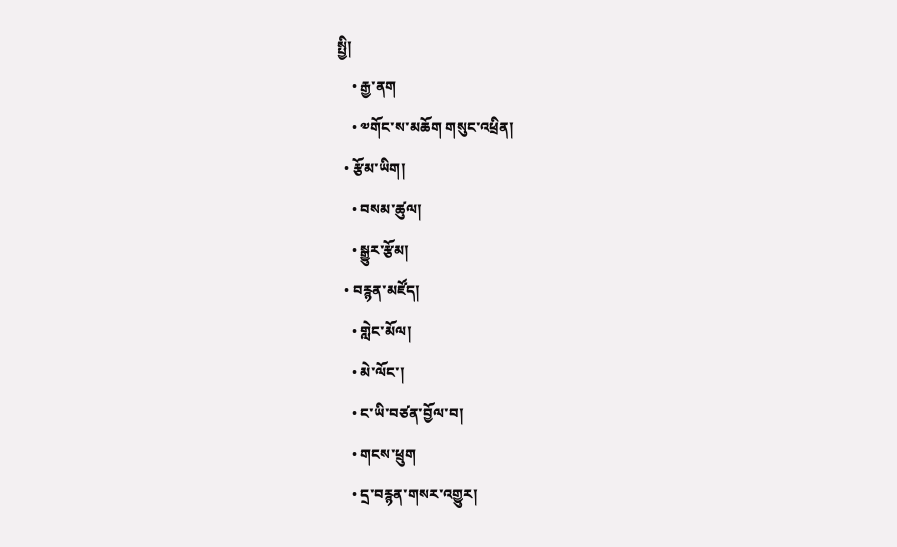སྤྱི།
    • རྒྱ་ནག
    • ༧གོང་ས་མཆོག གསུང་འཕྲིན།
  • རྩོམ་ཡིག།
    • བསམ་ཚུལ།
    • སྒྱུར་རྩོམ།
  • བརྙན་མཛོད།
    • གླེང་མོལ།
    • མེ་ལོང་།
    • ང་ཡི་བཙན་བྱོལ་བ།
    • གངས་ཕྲུག
    • དྲ་བརྙན་གསར་འགྱུར།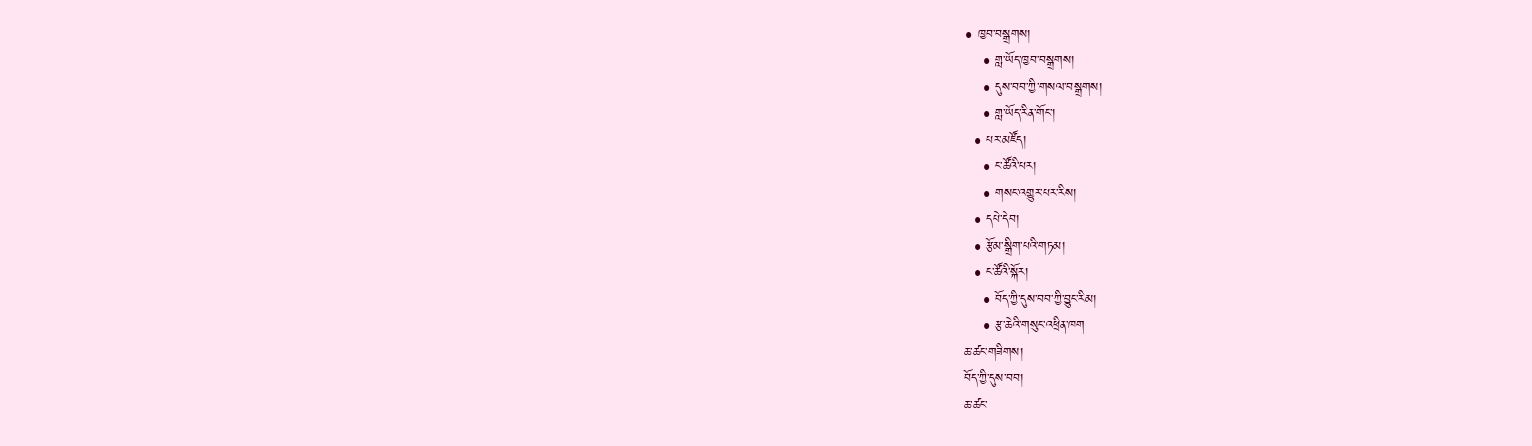• ཁྱབ་བསྒྲགས།
    • གླ་ཡོད་ཁྱབ་བསྒྲགས།
    • དུས་བབ་ཀྱི་གསལ་བསྒྲགས།
    • གླ་ཡོད་རིན་གོང་།
  • པར་མཛོད།
    • ང་ཚོའི་པར།
    • གསང་འགྱུར་པར་རིས།
  • དཔེ་དེབ།
  • རྩོམ་སྒྲིག་པའི་གཏམ།
  • ང་ཚོའི་སྐོར།
    • བོད་ཀྱི་དུས་བབ་ཀྱི་བྱུང་རིམ།
    • རྩ་ཆེའི་གསུང་འཕྲིན་ཁག
ཆ་ཚང་གཟིགས།
བོད་ཀྱི་དུས་བབ།
ཆ་ཚང་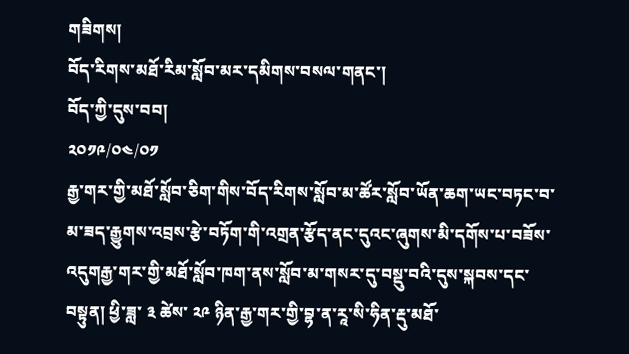གཟིགས།
བོད་རིགས་མཐོ་རིམ་སློབ་མར་དམིགས་བསལ་གནང་།
བོད་ཀྱི་དུས་བབ།
༢༠༡༩/༠༤/༠༡
རྒྱ་གར་གྱི་མཐོ་སློབ་ཅིག་གིས་བོད་རིགས་སློབ་མ་ཚོར་སློབ་ཡོན་ཆག་ཡང་བཏང་བ་མ་ཟད་རྒྱུགས་འབྲས་རྩེ་བཏོག་གི་འགྲན་རྩོད་ནང་དུའང་ཞུགས་མི་དགོས་པ་བཟོས་འདུགརྒྱ་གར་གྱི་མཐོ་སློབ་ཁག་ནས་སློབ་མ་གསར་དུ་བསྡུ་བའི་དུས་སྐབས་དང་བསྟུན། ཕྱི་ཟླ་ ༣ ཚེས་ ༢༩ ཉིན་རྒྱ་གར་གྱི་བྷ་ན་རཱ་སི་ཧིན་རྡུ་མཐོ་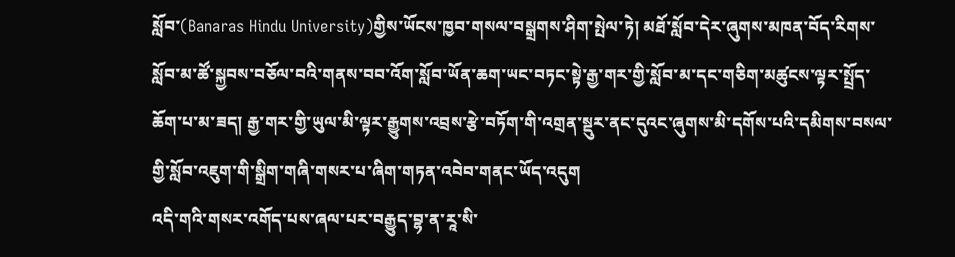སློབ་(Banaras Hindu University)གྱིས་ཡོངས་ཁྱབ་གསལ་བསྒྲགས་ཤིག་སྤེལ་ཏེ། མཐོ་སློབ་དེར་ཞུགས་མཁན་བོད་རིགས་སློབ་མ་ཚོ་སྐྱབས་བཅོལ་བའི་གནས་བབ་འོག་སློབ་ཡོན་ཆག་ཡང་བཏང་སྟེ་རྒྱ་གར་གྱི་སློབ་མ་དང་གཅིག་མཚུངས་ལྟར་སྤྲོད་ཆོག་པ་མ་ཟད། རྒྱ་གར་གྱི་ཡུལ་མི་ལྟར་རྒྱུགས་འབྲས་རྩེ་བཏོག་གི་འགྲན་སྡུར་ནང་དུའང་ཞུགས་མི་དགོས་པའི་དམིགས་བསལ་གྱི་སློབ་འཇུག་གི་སྒྲིག་གཞི་གསར་པ་ཞིག་གཏན་འབེབ་གནང་ཡོད་འདུག
འདི་གའི་གསར་འགོད་པས་ཞལ་པར་བརྒྱུད་བྷ་ན་རཱ་སི་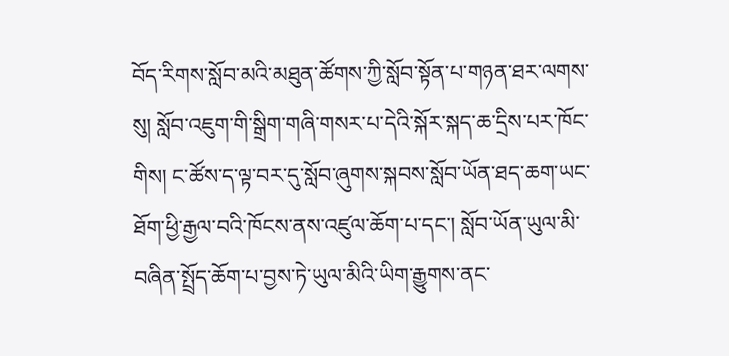བོད་རིགས་སློབ་མའི་མཐུན་ཚོགས་ཀྱི་སློབ་སྟོན་པ་གཉན་ཐར་ལགས་སུ། སློབ་འཇུག་གི་སྒྲིག་གཞི་གསར་པ་དེའི་སྐོར་སྐད་ཆ་དྲིས་པར་ཁོང་གིས། ང་ཚོས་ད་ལྟ་བར་དུ་སློབ་ཞུགས་སྐབས་སློབ་ཡོན་ཐད་ཆག་ཡང་ཐོག་ཕྱི་རྒྱལ་བའི་ཁོངས་ནས་འཛུལ་ཆོག་པ་དང་། སློབ་ཡོན་ཡུལ་མི་བཞིན་སྤྲོད་ཆོག་པ་བྱས་ཏེ་ཡུལ་མིའི་ཡིག་རྒྱུགས་ནང་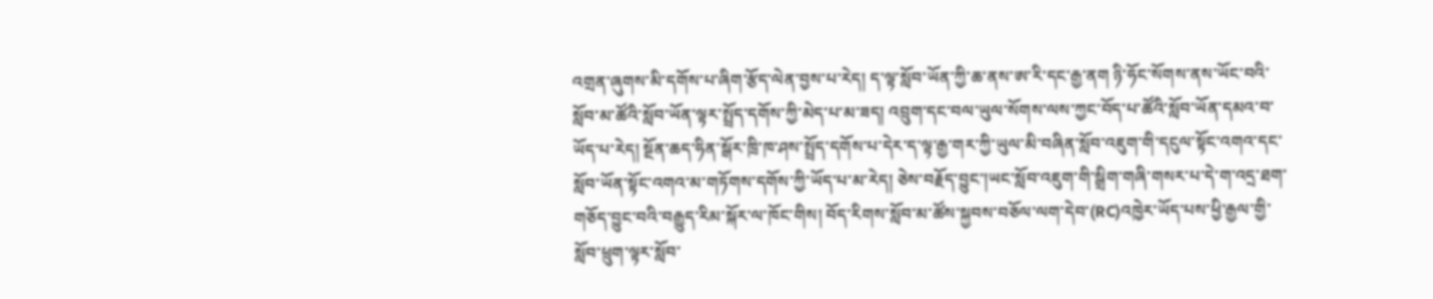འགྲན་ཞུགས་མི་དགོས་པ་ཞིག་རྩོད་ལེན་བྱས་པ་རེད། ད་ལྟ་སློབ་ཡོན་ཀྱི་ཆ་ནས་ཨ་རི་དང་རྒྱ་ནག ཉི་ཧོང་སོགས་ནས་ཡོང་བའི་སློབ་མ་ཚོའི་སློབ་ཡོན་ལྟར་སྤྲོད་དགོས་ཀྱི་མེད་པ་མ་ཟད། འབྲུག་དང་བལ་ཡུལ་སོགས་ལས་ཀྱང་བོད་པ་ཚོའི་སློབ་ཡོན་དམའ་བ་ཡོད་པ་རེད། སྔོན་ཆད་ཧིན་སྒོར་ཁྲི་ཁ་ཤས་སྤྲོད་དགོས་པ་དེར་ད་ལྟ་རྒྱ་གར་ཀྱི་ཡུལ་མི་བཞིན་སློབ་འཇུག་གི་དངུལ་སྟོང་འགའ་དང་སློབ་ཡོན་སྟོང་འགའ་མ་གཏོགས་དགོས་ཀྱི་ཡོད་པ་མ་རེད། ཅེས་བརྗོད་བྱུང་།ཡང་སློབ་འཇུག་གི་སྒྲིག་གཞི་གསར་པ་དེ་ག་འདྲ་ཐག་གཅོད་བྱུང་བའི་བརྒྱུད་རིམ་སྐོར་ལ་ཁོང་གིས། བོད་རིགས་སློབ་མ་ཚོས་སྐྱབས་བཅོལ་ལག་དེབ་(RC)འཁྱེར་ཡོད་པས་ཕྱི་རྒྱལ་གྱི་སློབ་ཕྲུག་ལྟར་སློབ་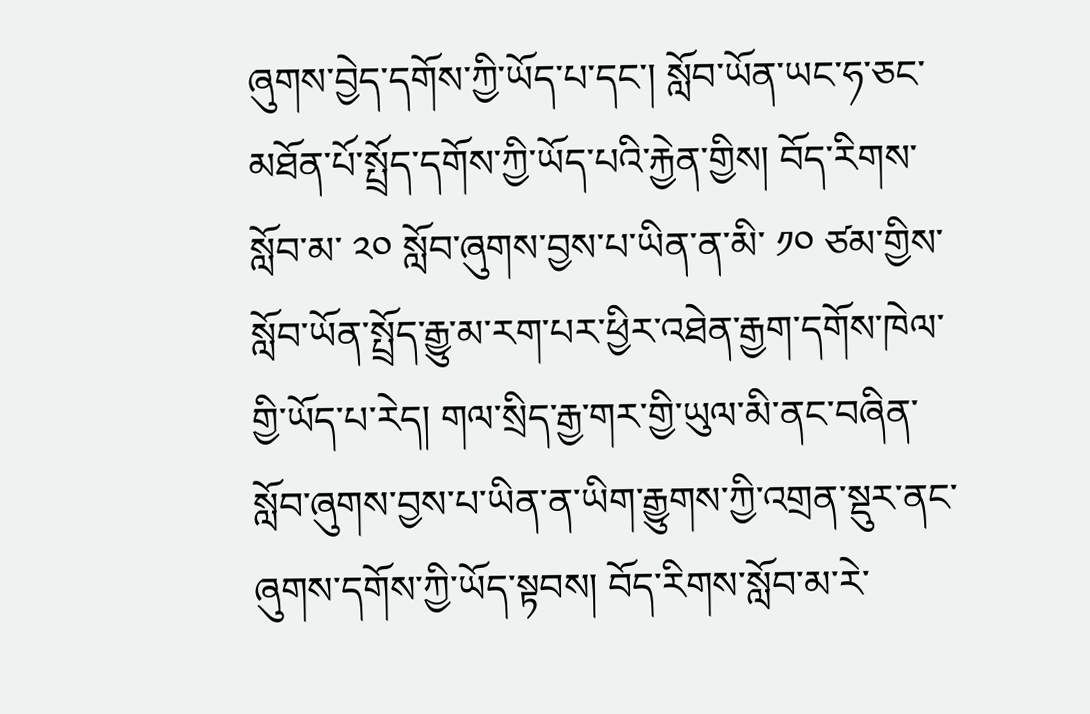ཞུགས་བྱེད་དགོས་ཀྱི་ཡོད་པ་དང་། སློབ་ཡོན་ཡང་ཧ་ཅང་མཐོན་པོ་སྤྲོད་དགོས་ཀྱི་ཡོད་པའི་རྐྱེན་གྱིས། བོད་རིགས་སློབ་མ་ ༢༠ སློབ་ཞུགས་བྱས་པ་ཡིན་ན་མི་ ༡༠ ཙམ་གྱིས་སློབ་ཡོན་སྤྲོད་རྒྱུ་མ་རག་པར་ཕྱིར་འཐེན་རྒྱག་དགོས་ཁེལ་གྱི་ཡོད་པ་རེད། གལ་སྲིད་རྒྱ་གར་གྱི་ཡུལ་མི་ནང་བཞིན་སློབ་ཞུགས་བྱས་པ་ཡིན་ན་ཡིག་རྒྱུགས་ཀྱི་འགྲན་སྡུར་ནང་ཞུགས་དགོས་ཀྱི་ཡོད་སྟབས། བོད་རིགས་སློབ་མ་རེ་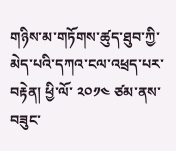གཉིས་མ་གཏོགས་ཚུད་ཐུབ་ཀྱི་མེད་པའི་དཀའ་ངལ་འཕྲད་པར་བརྟེན། ཕྱི་ལོ་ ༢༠༡༤ ཙམ་ནས་བཟུང་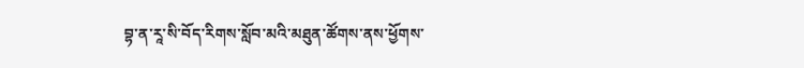བྷ་ན་རཱ་སི་བོད་རིགས་སློབ་མའི་མཐུན་ཚོགས་ནས་ཕྱོགས་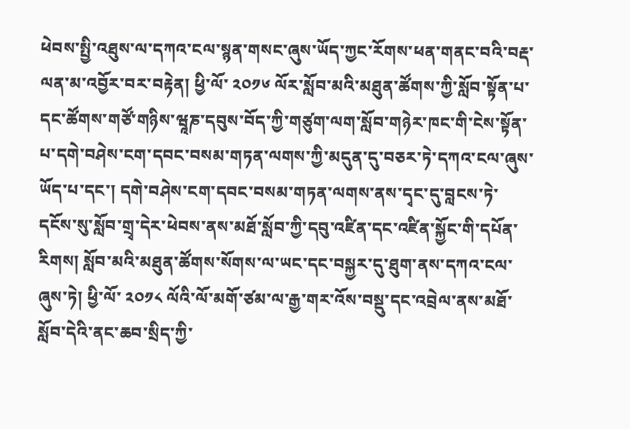ཕེབས་སྤྱི་འཐུས་ལ་དཀའ་ངལ་སྙན་གསང་ཞུས་ཡོད་ཀྱང་རོགས་ཕན་གནང་བའི་བརྡ་ལན་མ་འབྱོར་བར་བརྟེན། ཕྱི་ལོ་ ༢༠༡༦ ལོར་སློབ་མའི་མཐུན་ཚོགས་ཀྱི་སློབ་སྟོན་པ་དང་ཚོགས་གཙོ་གཉིས་ཝཱཎ་དབུས་བོད་ཀྱི་གཙུག་ལག་སློབ་གཉེར་ཁང་གི་ངེས་སྟོན་པ་དགེ་བཤེས་ངག་དབང་བསམ་གཏན་ལགས་ཀྱི་མདུན་དུ་བཅར་ཏེ་དཀའ་ངལ་ཞུས་ཡོད་པ་དང་། དགེ་བཤེས་ངག་དབང་བསམ་གཏན་ལགས་ནས་དྭང་དུ་བླངས་ཏེ་དངོས་སུ་སློབ་གྲྭ་དེར་ཕེབས་ནས་མཐོ་སློབ་ཀྱི་དབུ་འཛིན་དང་འཛིན་སྐྱོང་གི་དཔོན་རིགས། སློབ་མའི་མཐུན་ཚོགས་སོགས་ལ་ཡང་དང་བསྐྱར་དུ་ཐུག་ནས་དཀའ་ངལ་ཞུས་ཏེ། ཕྱི་ལོ་ ༢༠༡༨ ལོའི་ལོ་མགོ་ཙམ་ལ་རྒྱ་གར་འོས་བསྡུ་དང་འབྲེལ་ནས་མཐོ་སློབ་དེའི་ནང་ཆབ་སྲིད་ཀྱི་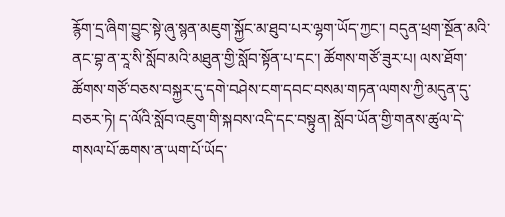རྙོག་དྲ་ཞིག་བྱུང་སྟེ་ཞུ་སྙན་མཇུག་སྐྱོང་མ་ཐུབ་པར་ལྷག་ཡོད་ཀྱང་། བདུན་ཕྲག་སྔོན་མའི་ནང་བྷ་ན་རཱ་སི་སློབ་མའི་མཐུན་གྱི་སློབ་སྟོན་པ་དང་། ཚོགས་གཙོ་ཟུར་པ། ལས་ཐོག་ཚོགས་གཙོ་བཅས་བསྐྱར་དུ་དགེ་བཤེས་ངག་དབང་བསམ་གཏན་ལགས་ཀྱི་མདུན་དུ་བཅར་ཏེ། ད་ལོའི་སློབ་འཇུག་གི་སྐབས་འདི་དང་བསྟུན། སློབ་ཡོན་གྱི་གནས་ཚུལ་དེ་གསལ་པོ་ཆགས་ན་ཡག་པོ་ཡོད་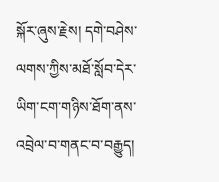སྐོར་ཞུས་རྗེས། དགེ་བཤེས་ལགས་ཀྱིས་མཐོ་སློབ་དེར་ཡིག་ངག་གཉིས་ཐོག་ནས་འབྲེལ་བ་གནང་བ་བརྒྱུད།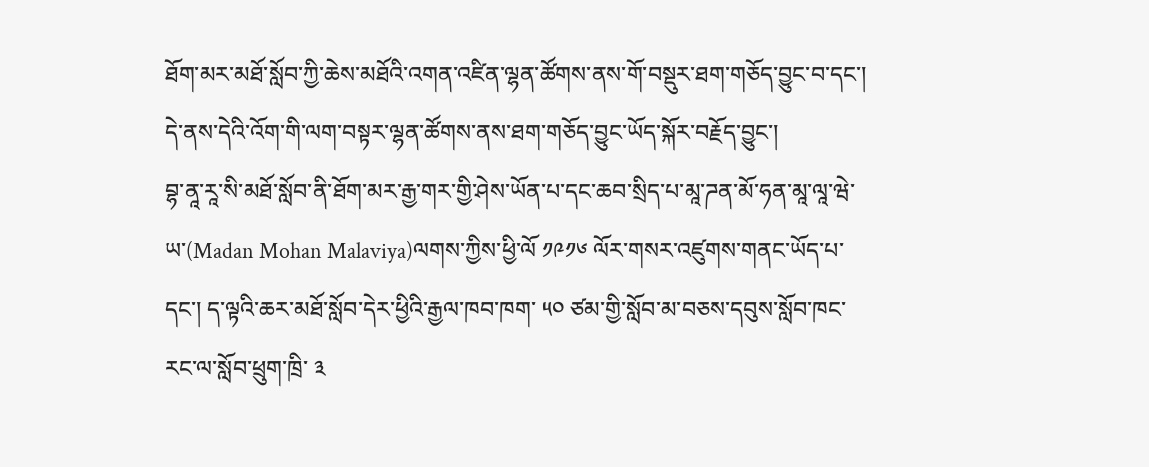ཐོག་མར་མཐོ་སློབ་ཀྱི་ཆེས་མཐོའི་འགན་འཛིན་ལྷན་ཚོགས་ནས་གོ་བསྡུར་ཐག་གཅོད་བྱུང་བ་དང་། དེ་ནས་དེའི་འོག་གི་ལག་བསྟར་ལྷན་ཚོགས་ནས་ཐག་གཅོད་བྱུང་ཡོད་སྐོར་བརྗོད་བྱུང་།
བྷ་ནཱ་རཱ་སི་མཐོ་སློབ་ནི་ཐོག་མར་རྒྱ་གར་གྱི་ཤེས་ཡོན་པ་དང་ཆབ་སྲིད་པ་མཱ་ཌན་མོ་ཧན་མཱ་ལཱ་ཝེ་ཡ་(Madan Mohan Malaviya)ལགས་ཀྱིས་ཕྱི་ལོ ༡༩༡༦ ལོར་གསར་འཛུགས་གནང་ཡོད་པ་དང་། ད་ལྟའི་ཆར་མཐོ་སློབ་དེར་ཕྱིའི་རྒྱལ་ཁབ་ཁག་ ༥༠ ཙམ་གྱི་སློབ་མ་བཅས་དབུས་སློབ་ཁང་རང་ལ་སློབ་ཕྲུག་ཁྲི་ ༣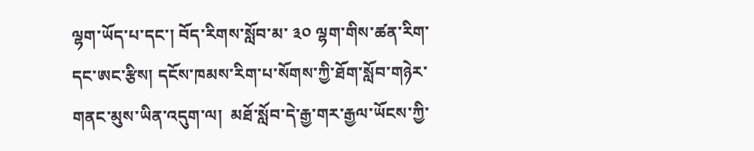ལྷག་ཡོད་པ་དང་། བོད་རིགས་སློབ་མ་ ༣༠ ལྷག་གིས་ཚན་རིག་དང་ཨང་རྩིས། དངོས་ཁམས་རིག་པ་སོགས་ཀྱི་ཐོག་སློབ་གཉེར་གནང་མུས་ཡིན་འདུག་ལ།  མཐོ་སློབ་དེ་རྒྱ་གར་རྒྱལ་ཡོངས་ཀྱི་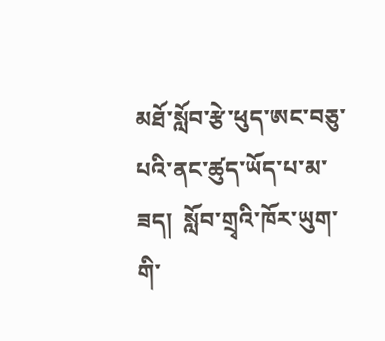མཐོ་སློབ་རྩེ་ཕུད་ཨང་བཅུ་པའི་ནང་ཚུད་ཡོད་པ་མ་ཟད།  སློབ་གྲྭའི་ཁོར་ཡུག་གི་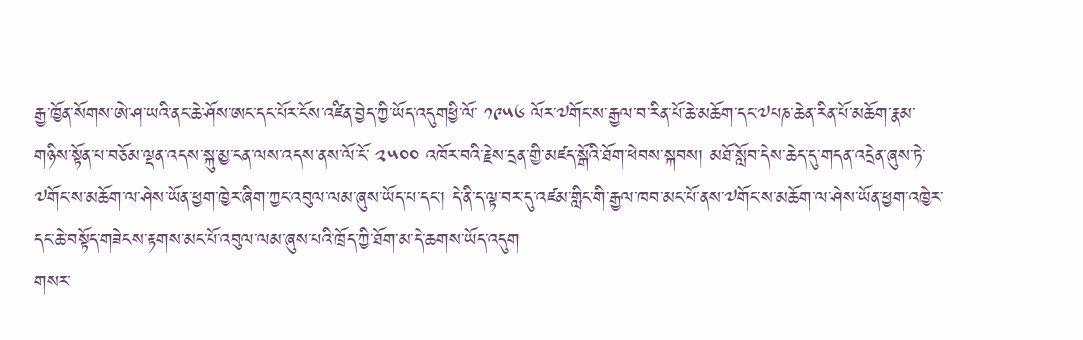རྒྱ་ཁྱོན་སོགས་ཨེ་ཤ་ཡའི་ནང་ཆེ་ཤོས་ཨང་དང་པོར་ངོས་འཛིན་བྱེད་ཀྱི་ཡོད་འདུགཕྱི་ལོ་ ༡༩༥༦ ལོར་༧གོང་ས་རྒྱལ་བ་རིན་པོ་ཆེ་མཆོག་དང་༧པཎ་ཆེན་རིན་པོ་མཆོག་རྣམ་གཉིས་སྟོན་པ་བཅོམ་ལྡན་འདས་སྐུ་མྱ་ངན་ལས་འདས་ནས་ལོ་ངོ་ ༢༥༠༠ འཁོར་བའི་རྗེས་དྲན་གྱི་མཛད་སྒོའི་ཐོག་ཕེབས་སྐབས། མཐོ་སློབ་དེས་ཆེད་དུ་གདན་འདྲེན་ཞུས་ཏེ་༧གོང་ས་མཆོག་ལ་ཤེས་ཡོན་ཕྱག་ཁྱེར་ཞིག་ཀྱང་འབུལ་ལམ་ཞུས་ཡོད་པ་དང་། དེ་ནི་ད་ལྟ་བར་དུ་འཛམ་གླིང་གི་རྒྱལ་ཁབ་མང་པོ་ནས་༧གོང་ས་མཆོག་ལ་ཤེས་ཡོན་ཕྱག་འཁྱེར་དང་ཆེ་བསྟོད་གཟེངས་རྟགས་མང་པོ་འབུལ་ལམ་ཞུས་པའི་ཁྲོད་ཀྱི་ཐོག་མ་དེ་ཆགས་ཡོད་འདུག
གསར་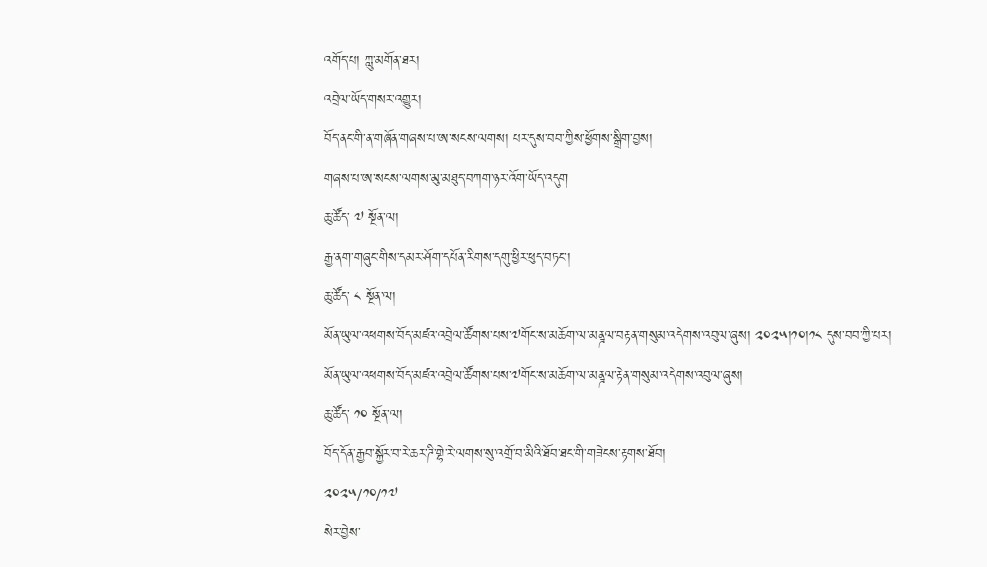འགོད་པ། ཀླུ་མགོན་ཐར།
འབྲེལ་ཡོད་གསར་འགྱུར།
བོད་ནང་གི་ན་གཞོན་གཞས་པ་ཨ་སངས་ལགས། པར་དུས་བབ་ཀྱིས་ཕྱོགས་སྒྲིག་བྱས།
གཞས་པ་ཨ་སངས་ལགས་མུ་མཐུད་བཀག་ཉར་འོག་ཡོད་འདུག
ཆུ་ཚོད་ ༧ སྔོན་ལ།
རྒྱ་ནག་གཞུང་གིས་དམར་ཤོག་དཔོན་རིགས་དགུ་ཕྱིར་ཕུད་བཏང་།
ཆུ་ཚོད་ ༨ སྔོན་ལ།
མོན་ཡུལ་འཕགས་བོད་མཛའ་འབྲེལ་ཚོགས་པས་༧གོང་ས་མཆོག་ལ་མནྜལ་བརྟན་གསུམ་འདེགས་འབུལ་ཞུས། ༢༠༢༥།༡༠།༡༨ དུས་བབ་ཀྱི་པར།
མོན་ཡུལ་འཕགས་བོད་མཛའ་འབྲེལ་ཚོགས་པས་༧གོང་ས་མཆོག་ལ་མནྜལ་རྟེན་གསུམ་འདེགས་འབུལ་ཞུས།
ཆུ་ཚོད་ ༡༠ སྔོན་ལ།
བོད་དོན་རྒྱབ་སྐྱོར་བ་རེ་ཆར་ཌི་གྷེ་རེ་ལགས་སུ་འགྲོ་བ་མིའི་ཐོབ་ཐང་གི་གཟེངས་རྟགས་ཐོབ།
༢༠༢༥/༡༠/༡༧
སེར་བྱེས་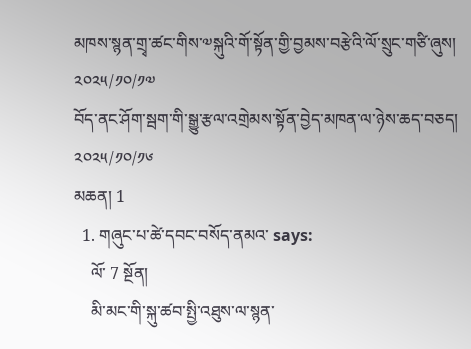མཁས་སྙན་གྲྭ་ཚང་གིས་༧སྐུའི་གོ་སྟོན་གྱི་བྱམས་བརྩེའི་ལོ་སྲུང་གཙི་ཞུས།
༢༠༢༥/༡༠/༡༧
བོད་ནང་ཤོག་སྦག་གི་སྒྱུ་རྩལ་འགྲེམས་སྟོན་བྱེད་མཁན་ལ་ཉེས་ཆད་བཅད།
༢༠༢༥/༡༠/༡༦
མཆན། 1
  1. གཞུང་པ་ཚེ་དབང་བསོད་ནམའ་ says:
    ལོ་ 7 སྔོན།
    མི་མང་གི་སྐུ་ཚབ་སྤྱི་འཐུས་ལ་སྙན་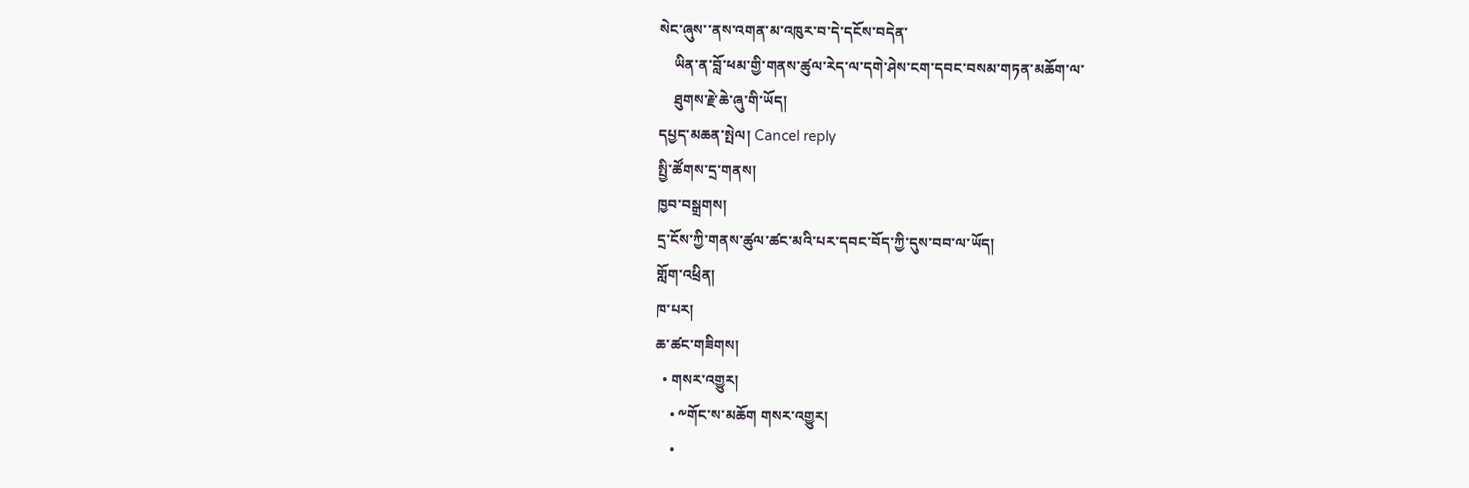སེང་ཞུས་་ནས་འགན་མ་འཁུར་བ་དེ་དངོས་བདེན་
    ཡིན་ན་བློ་ཕམ་གྱི་གནས་ཚུལ་རེད་ལ་དགེ་ཤེས་ངག་དབང་བསམ་གཏན་མཆོག་ལ་
    ཐུགས་རྗེ་ཆེ་ཞུ་གི་ཡོད།
དཔྱད་མཆན་སྤེལ། Cancel reply
སྤྱི་ཚོགས་དྲ་གནས།
ཁྱབ་བསྒྲགས།
དྲ་ངོས་ཀྱི་གནས་ཚུལ་ཚང་མའི་པར་དབང་བོད་ཀྱི་དུས་བབ་ལ་ཡོད།
གློག་འཕྲིན།
ཁ་པར།
ཆ་ཚང་གཟིགས།
  • གསར་འགྱུར།
    • ༸གོང་ས་མཆོག གསར་འགྱུར།
    •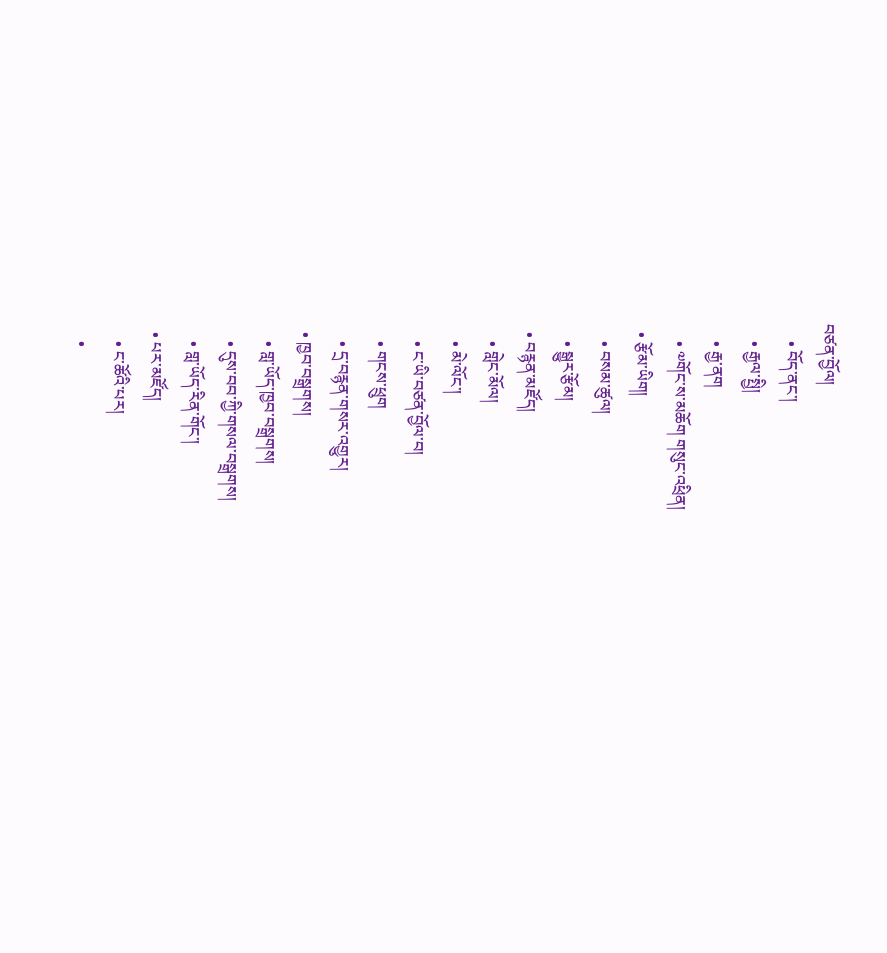བཙན་བྱོལ།
    • བོད་ནང་།
    • རྒྱལ་སྤྱི།
    • རྒྱ་ནག
    • ༧གོང་ས་མཆོག གསུང་འཕྲིན།
  • རྩོམ་ཡིག།
    • བསམ་ཚུལ།
    • སྒྱུར་རྩོམ།
  • བརྙན་མཛོད།
    • གླེང་མོལ།
    • མེ་ལོང་།
    • ང་ཡི་བཙན་བྱོལ་བ།
    • གངས་ཕྲུག
    • དྲ་བརྙན་གསར་འགྱུར།
  • ཁྱབ་བསྒྲགས།
    • གླ་ཡོད་ཁྱབ་བསྒྲགས།
    • དུས་བབ་ཀྱི་གསལ་བསྒྲགས།
    • གླ་ཡོད་རིན་གོང་།
  • པར་མཛོད།
    • ང་ཚོའི་པར།
    •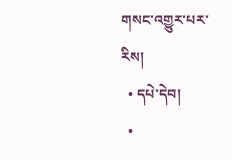གསང་འགྱུར་པར་རིས།
  • དཔེ་དེབ།
  •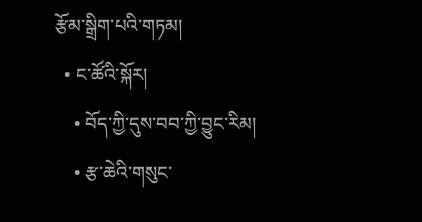རྩོམ་སྒྲིག་པའི་གཏམ།
  • ང་ཚོའི་སྐོར།
    • བོད་ཀྱི་དུས་བབ་ཀྱི་བྱུང་རིམ།
    • རྩ་ཆེའི་གསུང་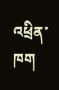འཕྲིན་ཁག